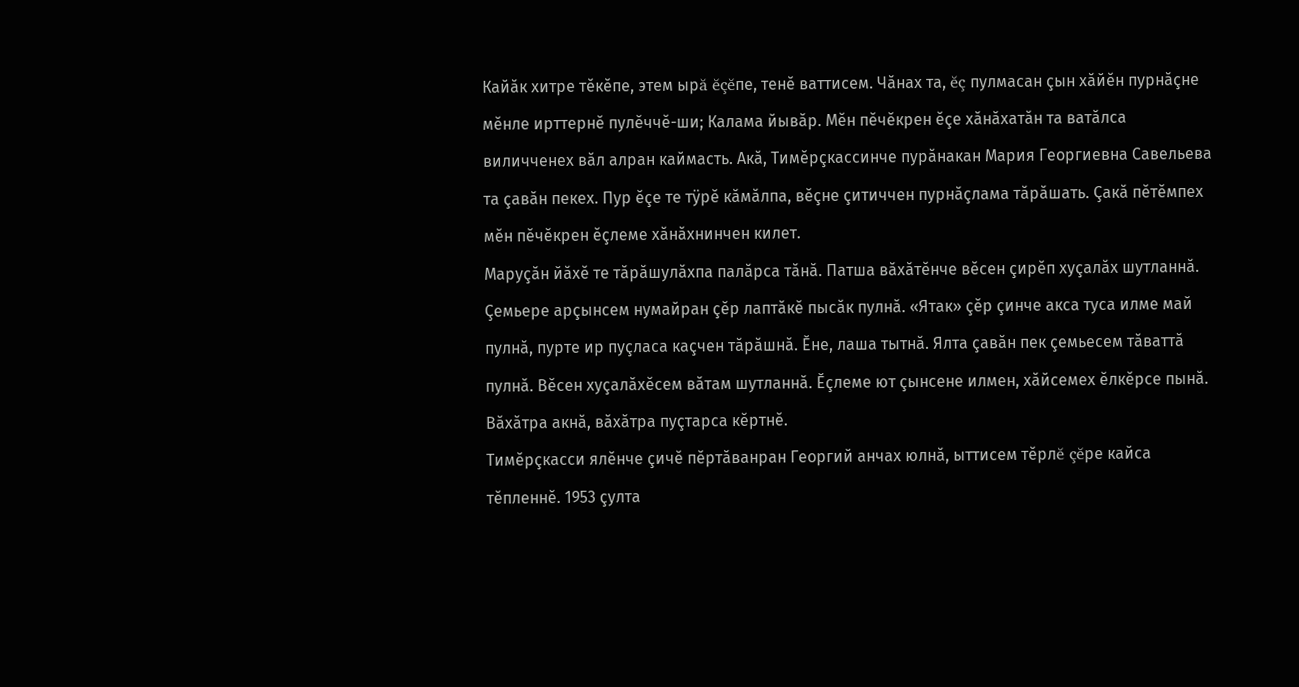Кайăк хитре тĕкĕпе, этем ырă ĕçĕпе, тенĕ ваттисем. Чăнах та, ĕç пулмасан çын хăйĕн пурнăçне мĕнле ирттернĕ пулĕччĕ-ши; Калама йывăр. Мĕн пĕчĕкрен ĕçе хăнăхатăн та ватăлса виличченех вăл алран каймасть. Акă, Тимĕрçкассинче пурăнакан Мария Георгиевна Савельева та çавăн пекех. Пур ĕçе те тÿрĕ кăмăлпа, вĕçне çитиччен пурнăçлама тăрăшать. Çакă пĕтĕмпех мĕн пĕчĕкрен ĕçлеме хăнăхнинчен килет.
Маруçăн йăхĕ те тăрăшулăхпа палăрса тăнă. Патша вăхăтĕнче вĕсен çирĕп хуçалăх шутланнă. Çемьере арçынсем нумайран çĕр лаптăкĕ пысăк пулнă. «Ятак» çĕр çинче акса туса илме май пулнă, пурте ир пуçласа каçчен тăрăшнă. Ĕне, лаша тытнă. Ялта çавăн пек çемьесем тăваттă пулнă. Вĕсен хуçалăхĕсем вăтам шутланнă. Ĕçлеме ют çынсене илмен, хăйсемех ĕлкĕрсе пынă. Вăхăтра акнă, вăхăтра пуçтарса кĕртнĕ.
Тимĕрçкасси ялĕнче çичĕ пĕртăванран Георгий анчах юлнă, ыттисем тĕрлĕ çĕре кайса тĕпленнĕ. 1953 çулта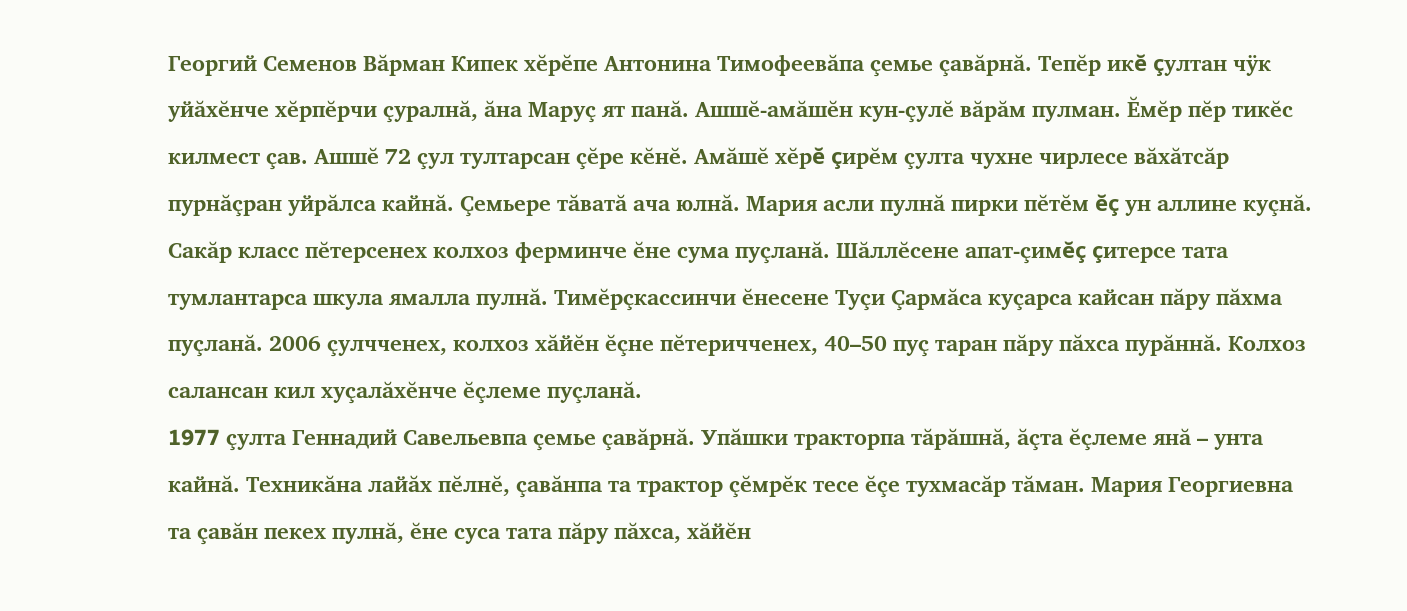Георгий Семенов Вăрман Кипек хĕрĕпе Антонина Тимофеевăпа çемье çавăрнă. Тепĕр икĕ çултан чÿк уйăхĕнче хĕрпĕрчи çуралнă, ăна Маруç ят панă. Ашшĕ-амăшĕн кун-çулĕ вăрăм пулман. Ĕмĕр пĕр тикĕс килмест çав. Ашшĕ 72 çул тултарсан çĕре кĕнĕ. Амăшĕ хĕрĕ çирĕм çулта чухне чирлесе вăхăтсăр пурнăçран уйрăлса кайнă. Çемьере тăватă ача юлнă. Мария асли пулнă пирки пĕтĕм ĕç ун аллине куçнă. Сакăр класс пĕтерсенех колхоз ферминче ĕне сума пуçланă. Шăллĕсене апат-çимĕç çитерсе тата тумлантарса шкула ямалла пулнă. Тимĕрçкассинчи ĕнесене Туçи Çармăса куçарса кайсан пăру пăхма пуçланă. 2006 çулчченех, колхоз хăйĕн ĕçне пĕтеричченех, 40–50 пуç таран пăру пăхса пурăннă. Колхоз салансан кил хуçалăхĕнче ĕçлеме пуçланă.
1977 çулта Геннадий Савельевпа çемье çавăрнă. Упăшки тракторпа тăрăшнă, ăçта ĕçлеме янă – унта кайнă. Техникăна лайăх пĕлнĕ, çавăнпа та трактор çĕмрĕк тесе ĕçе тухмасăр тăман. Мария Георгиевна та çавăн пекех пулнă, ĕне суса тата пăру пăхса, хăйĕн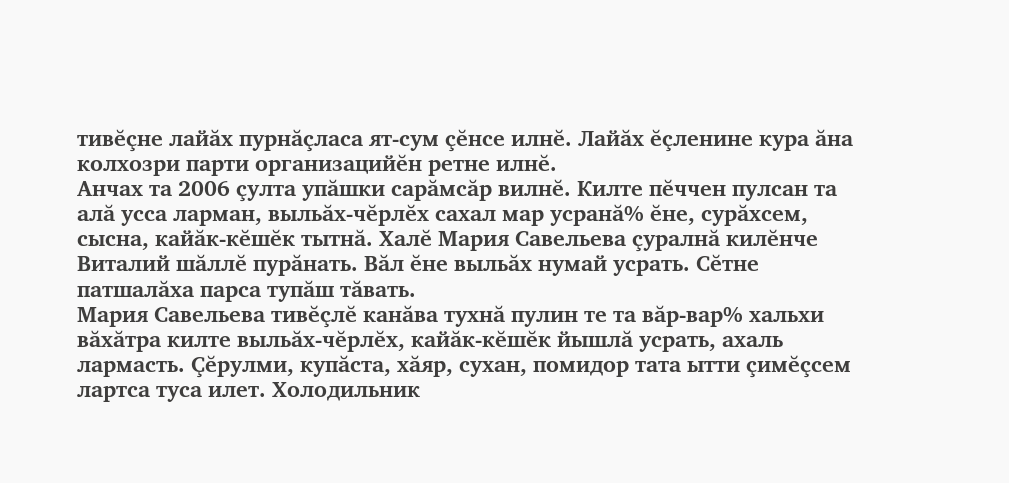тивĕçне лайăх пурнăçласа ят-сум çĕнсе илнĕ. Лайăх ĕçленине кура ăна колхозри парти организацийĕн ретне илнĕ.
Анчах та 2006 çулта упăшки сарăмсăр вилнĕ. Килте пĕччен пулсан та алă усса ларман, выльăх-чĕрлĕх сахал мар усранă% ĕне, сурăхсем, сысна, кайăк-кĕшĕк тытнă. Халĕ Мария Савельева çуралнă килĕнче Виталий шăллĕ пурăнать. Вăл ĕне выльăх нумай усрать. Сĕтне патшалăха парса тупăш тăвать.
Мария Савельева тивĕçлĕ канăва тухнă пулин те та вăр-вар% хальхи вăхăтра килте выльăх-чĕрлĕх, кайăк-кĕшĕк йышлă усрать, ахаль лармасть. Çĕрулми, купăста, хăяр, сухан, помидор тата ытти çимĕçсем лартса туса илет. Холодильник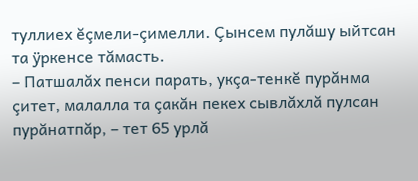туллиех ĕçмели-çимелли. Çынсем пулăшу ыйтсан та ÿркенсе тăмасть.
– Патшалăх пенси парать, укçа-тенкĕ пурăнма çитет, малалла та çакăн пекех сывлăхлă пулсан пурăнатпăр, – тет 65 урлă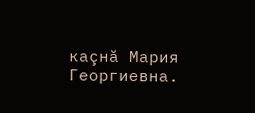каçнă Мария Георгиевна.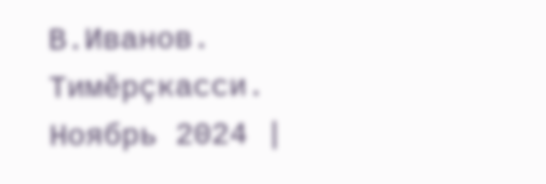В.Иванов.
Тимĕрçкасси.
Ноябрь 2024 |